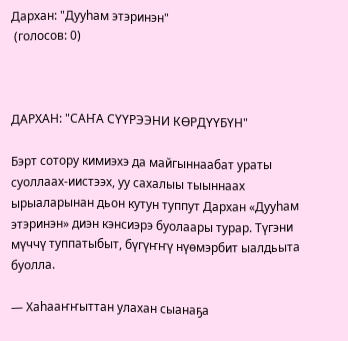Дархан: "Дууһам этэринэн"
 (голосов: 0)



ДАРХАН: "САҤА СҮҮРЭЭНИ КӨРДҮҮБҮН"

Бэрт сотору кимиэхэ да майгыннаабат ураты суоллаах-иистээх, уу сахалыы тыыннаах ырыаларынан дьон кутун туппут Дархан «Дууһам этэринэн» диэн кэнсиэрэ буолаары турар. Түгэни мүччү туппатыбыт, бүгүҥҥү нүөмэрбит ыалдьыта буолла.

— Хаһааҥҥыттан улахан сыанаҕа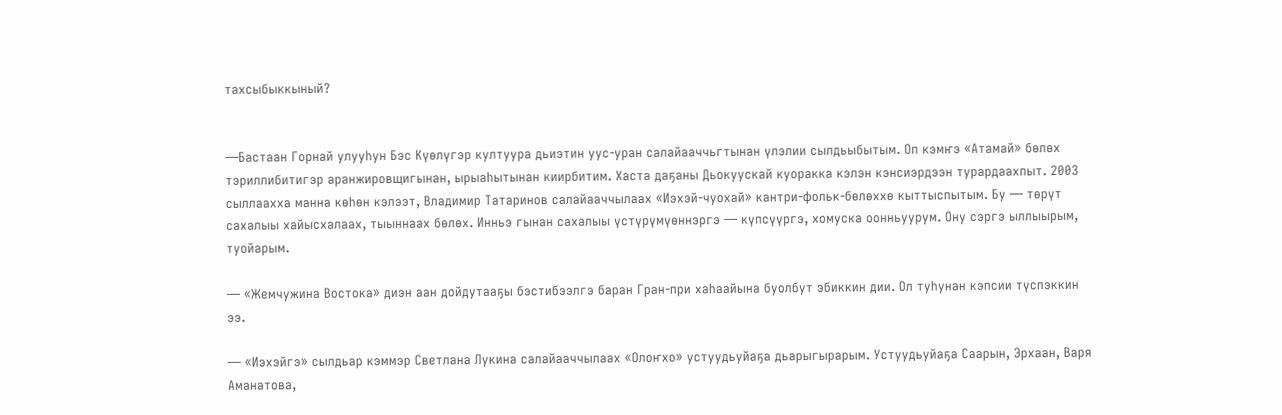тахсыбыккыный?


—Бастаан Горнай улууһун Бэс Күөлүгэр култуура дьиэтин уус-уран салайааччьгтынан үлэлии сылдьыбытым. Оп кэмҥэ «Атамай» бөлөх тэриллибитигэр аранжировщигынан, ырыаһытынан киирбитим. Хаста даҕаны Дьокуускай куоракка кэлэн кэнсиэрдээн турардаахпыт. 2003 сыллаахха манна көһөн кэлээт, Владимир Татаринов салайааччылаах «Иэхэй-чуохай» кантри-фольк-бөлөххө кыттыспытым. Бу — төрүт сахалыы хайысхалаах, тыыннаах бөлөх. Инньэ гынан сахалыы үстүрүмүөннэргэ — күпсүүргэ, хомуска оонньуурум. Ону сэргэ ыллыырым, туойарым.

— «Жемчужина Востока» диэн аан дойдутааҕы бэстибээлгэ баран Гран-при хаһаайына буолбут эбиккин дии. Ол туһунан кэпсии түспэккин ээ.

— «Иэхэйгэ» сылдьар кэммэр Светлана Лукина салайааччылаах «Олоҥхо» устуудьуйаҕа дьарыгырарым. Устуудьуйаҕа Саарын, Эрхаан, Варя Аманатова,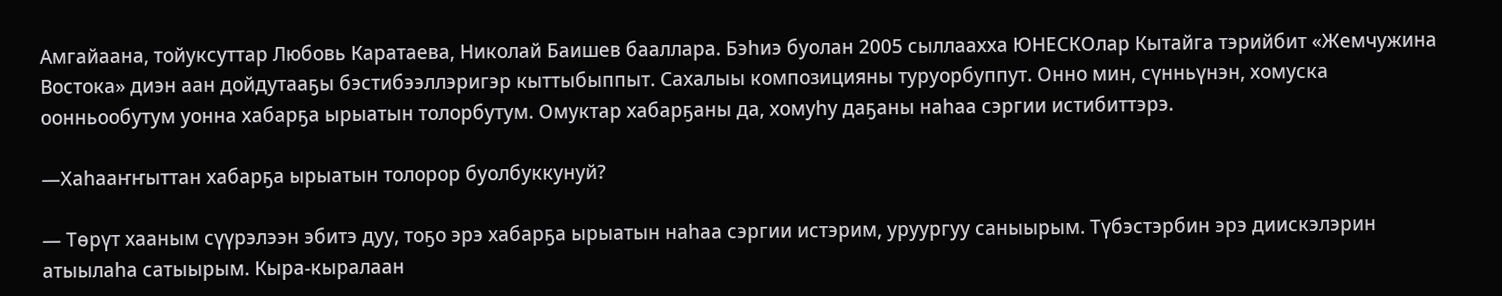Амгайаана, тойуксуттар Любовь Каратаева, Николай Баишев бааллара. Бэһиэ буолан 2005 сыллаахха ЮНЕСКОлар Кытайга тэрийбит «Жемчужина Востока» диэн аан дойдутааҕы бэстибээллэригэр кыттыбыппыт. Сахалыы композицияны туруорбуппут. Онно мин, сүнньүнэн, хомуска оонньообутум уонна хабарҕа ырыатын толорбутум. Омуктар хабарҕаны да, хомуһу даҕаны наһаа сэргии истибиттэрэ.

—Хаһааҥҥыттан хабарҕа ырыатын толорор буолбуккунуй?

— Төрүт хааным сүүрэлээн эбитэ дуу, тоҕо эрэ хабарҕа ырыатын наһаа сэргии истэрим, уруургуу саныырым. Түбэстэрбин эрэ диискэлэрин атыылаһа сатыырым. Кыра-кыралаан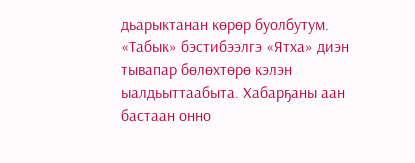дьарыктанан көрөр буолбутум. «Табык» бэстибээлгэ «Ятха» диэн тывапар бөлөхтөрө кэлэн ыалдьыттаабыта. Хабарҕаны аан бастаан онно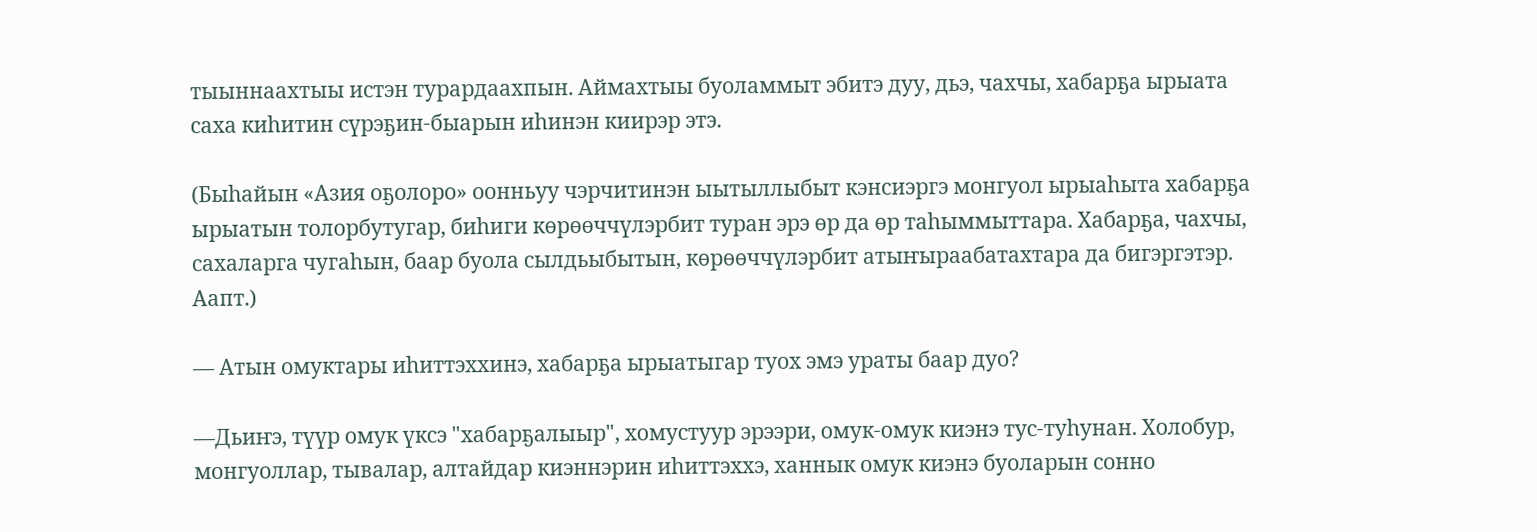тыыннаахтыы истэн турардаахпын. Аймахтыы буоламмыт эбитэ дуу, дьэ, чахчы, хабарҕа ырыата саха киһитин сүрэҕин-быарын иһинэн киирэр этэ.

(Быһайын «Азия оҕолоро» оонньуу чэрчитинэн ыытыллыбыт кэнсиэргэ монгуол ырыаһыта хабарҕа ырыатын толорбутугар, биһиги көрөөччүлэрбит туран эрэ өр да өр таһыммыттара. Хабарҕа, чахчы, сахаларга чугаһын, баар буола сылдьыбытын, көрөөччүлэрбит атыҥыраабатахтара да бигэргэтэр. Аапт.)

— Атын омуктары иһиттэххинэ, хабарҕа ырыатыгар туох эмэ ураты баар дуо?

—Дьиҥэ, түүр омук үксэ "хабарҕалыыр", хомустуур эрээри, омук-омук киэнэ тус-туһунан. Холобур, монгуоллар, тывалар, алтайдар киэннэрин иһиттэххэ, ханнык омук киэнэ буоларын сонно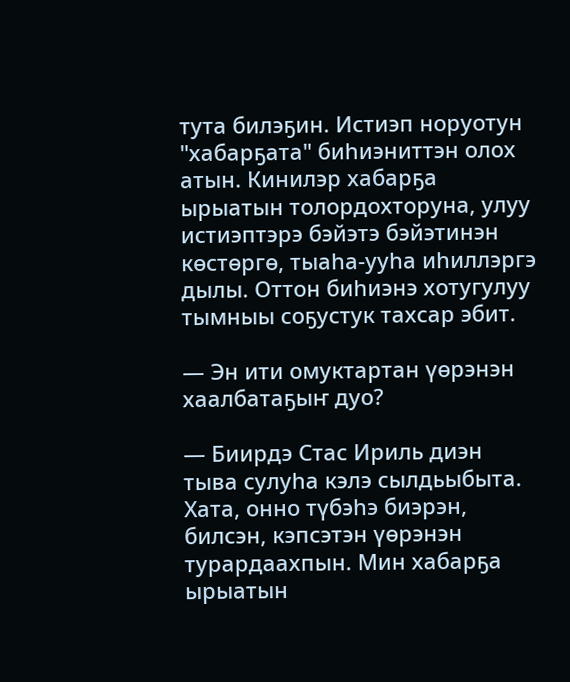тута билэҕин. Истиэп норуотун "хабарҕата" биһиэниттэн олох атын. Кинилэр хабарҕа ырыатын толордохторуна, улуу истиэптэрэ бэйэтэ бэйэтинэн көстөргө, тыаһа-ууһа иһиллэргэ дылы. Оттон биһиэнэ хотугулуу тымныы соҕустук тахсар эбит.

— Эн ити омуктартан үөрэнэн хаалбатаҕыҥ дуо?

— Биирдэ Стас Ириль диэн тыва сулуһа кэлэ сылдьыбыта. Хата, онно түбэһэ биэрэн, билсэн, кэпсэтэн үөрэнэн турардаахпын. Мин хабарҕа ырыатын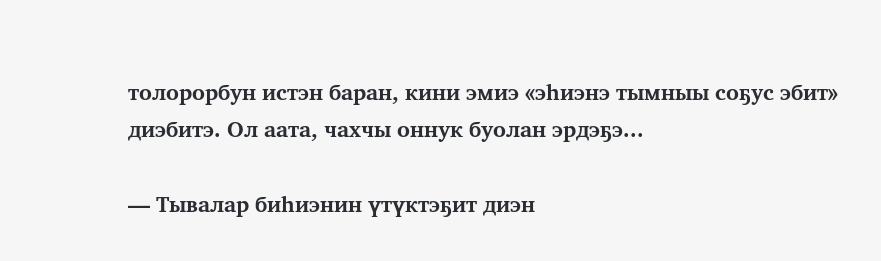толорорбун истэн баран, кини эмиэ «эһиэнэ тымныы соҕус эбит» диэбитэ. Ол аата, чахчы оннук буолан эрдэҕэ...

— Тывалар биһиэнин үтүктэҕит диэн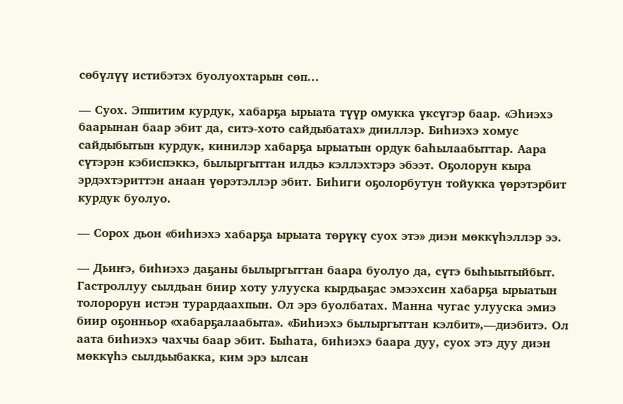сөбүлүү истибэтэх буолуохтарын сөп...

— Суох. Эппитим курдук, хабарҕа ырыата түүр омукка үксүгэр баар. «Эһиэхэ баарынан баар эбит да, ситэ-хото сайдыбатах» дииллэр. Биһиэхэ хомус сайдыбытын курдук, кинилэр хабарҕа ырыатын ордук баһылаабыттар. Аара сүтэрэн кэбиспэккэ, былыргыттан илдьэ кэллэхтэрэ эбээт. Оҕолорун кыра эрдэхтэриттэн анаан үөрэтэллэр эбит. Биһиги оҕолорбутун тойукка үөрэтэрбит курдук буолуо.

— Сорох дьон «биһиэхэ хабарҕа ырыата төрүкү суох этэ» диэн мөккүһэллэр ээ.

— Дьиҥэ, биһиэхэ даҕаны былыргыттан баара буолуо да, сүтэ быһыытыйбыт. Гастроллуу сылдьан биир хоту улууска кырдьаҕас эмээхсин хабарҕа ырыатын толорорун истэн турардаахпын. Ол эрэ буолбатах. Манна чугас улууска эмиэ биир оҕонньор «хабарҕалаабыта». «Биһиэхэ былыргыттан кэлбит»,—диэбитэ. Ол аата биһиэхэ чахчы баар эбит. Быһата, биһиэхэ баара дуу, суох этэ дуу диэн мөккүһэ сылдьыбакка, ким эрэ ылсан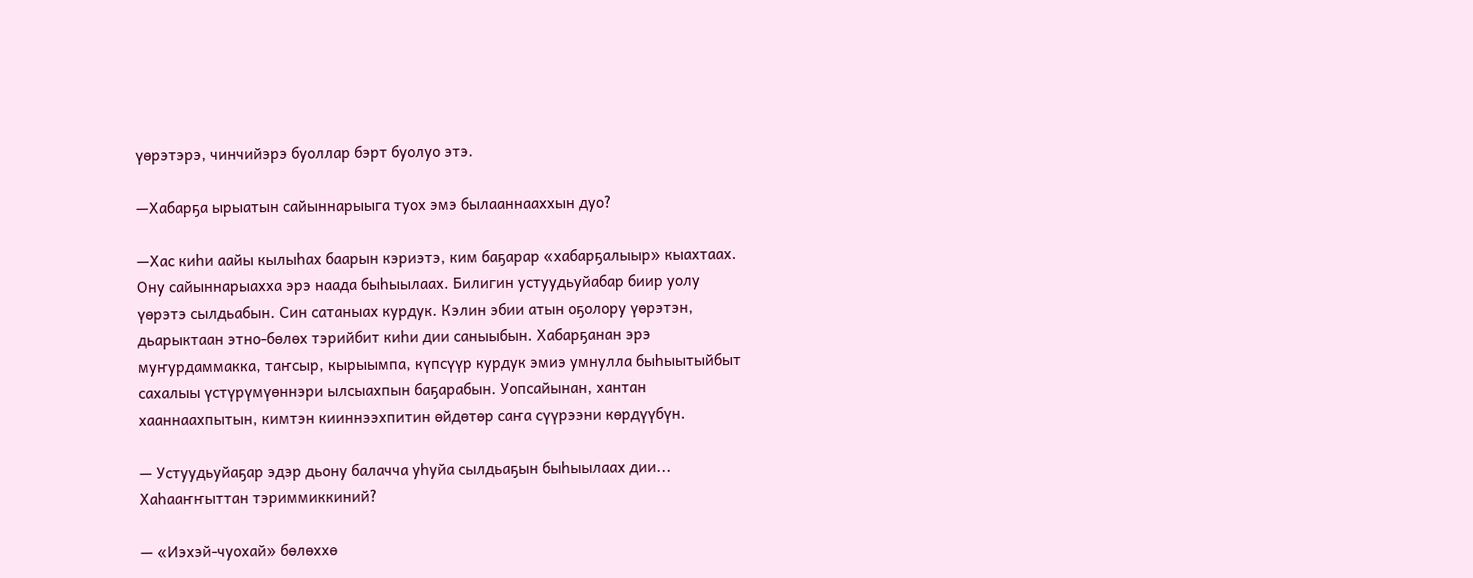үөрэтэрэ, чинчийэрэ буоллар бэрт буолуо этэ.

—Хабарҕа ырыатын сайыннарыыга туох эмэ былааннааххын дуо?

—Хас киһи аайы кылыһах баарын кэриэтэ, ким баҕарар «хабарҕалыыр» кыахтаах. Ону сайыннарыахха эрэ наада быһыылаах. Билигин устуудьуйабар биир уолу үөрэтэ сылдьабын. Син сатаныах курдук. Кэлин эбии атын оҕолору үөрэтэн, дьарыктаан этно-бөлөх тэрийбит киһи дии саныыбын. Хабарҕанан эрэ муҥурдаммакка, таҥсыр, кырыымпа, күпсүүр курдук эмиэ умнулла быһыытыйбыт сахалыы үстүрүмүөннэри ылсыахпын баҕарабын. Уопсайынан, хантан хааннаахпытын, кимтэн кииннээхпитин өйдөтөр саҥа сүүрээни көрдүүбүн.

— Устуудьуйаҕар эдэр дьону балачча уһуйа сылдьаҕын быһыылаах дии... Хаһааҥҥыттан тэриммиккиний?

— «Иэхэй-чуохай» бөлөххө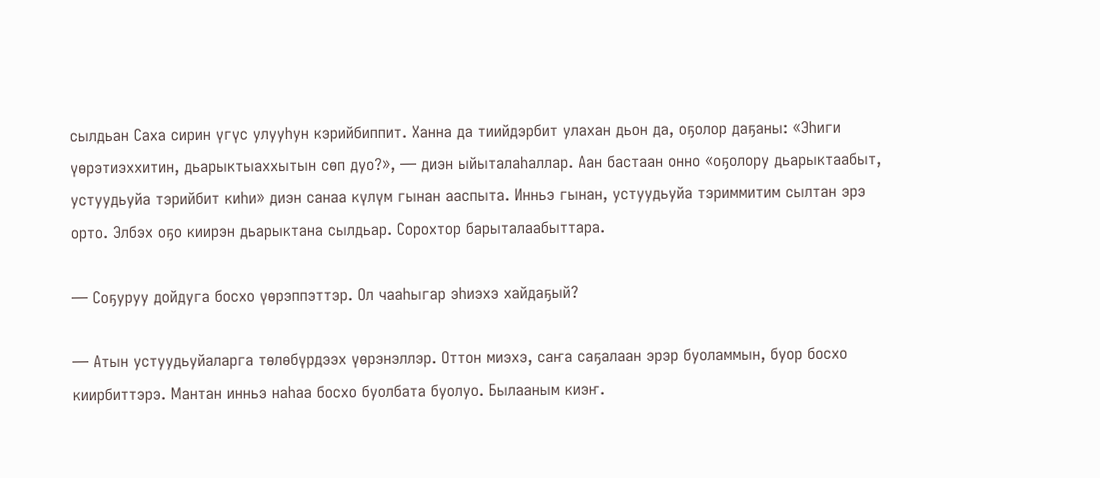сылдьан Саха сирин үгүс улууһун кэрийбиппит. Ханна да тиийдэрбит улахан дьон да, оҕолор даҕаны: «Эһиги үөрэтиэххитин, дьарыктыаххытын сөп дуо?», — диэн ыйыталаһаллар. Аан бастаан онно «оҕолору дьарыктаабыт, устуудьуйа тэрийбит киһи» диэн санаа күлүм гынан ааспыта. Инньэ гынан, устуудьуйа тэриммитим сылтан эрэ орто. Элбэх оҕо киирэн дьарыктана сылдьар. Сорохтор барыталаабыттара.

— Соҕуруу дойдуга босхо үөрэппэттэр. Ол чааһыгар эһиэхэ хайдаҕый?

— Атын устуудьуйаларга төлөбүрдээх үөрэнэллэр. Оттон миэхэ, саҥа саҕалаан эрэр буоламмын, буор босхо киирбиттэрэ. Мантан инньэ наһаа босхо буолбата буолуо. Былааным киэҥ.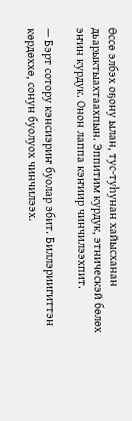Өссө элбэх оҕону ылан, тус-туһунан хайысханан дьарыктыахтаахпын. Эппитим курдук, этническэй бөлөх эҥин курдук. Онон лаппа кэҥиир чинчилээхпит.

— Бэрт сотору кэнсиэриҥ буолар эбит. Биллэриигиттэн көрдөххө, сонун буолуох чинчилээх.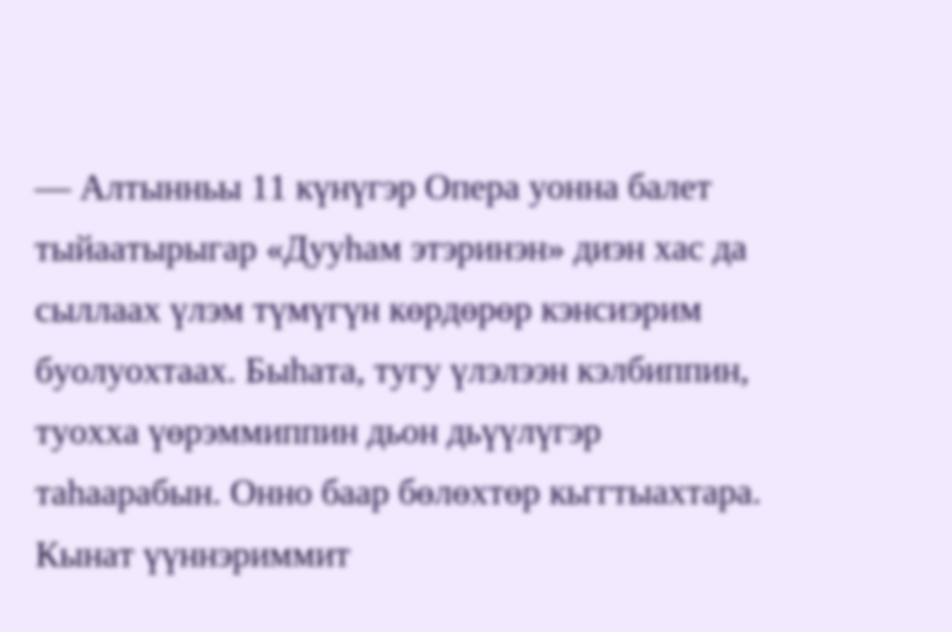— Алтынньы 11 күнүгэр Опера уонна балет тыйаатырыгар «Дууһам этэринэн» диэн хас да сыллаах үлэм түмүгүн көрдөрөр кэнсиэрим буолуохтаах. Быһата, тугу үлэлээн кэлбиппин, туохха үөрэммиппин дьон дьүүлүгэр таһаарабын. Онно баар бөлөхтөр кьггтыахтара. Кынат үүннэриммит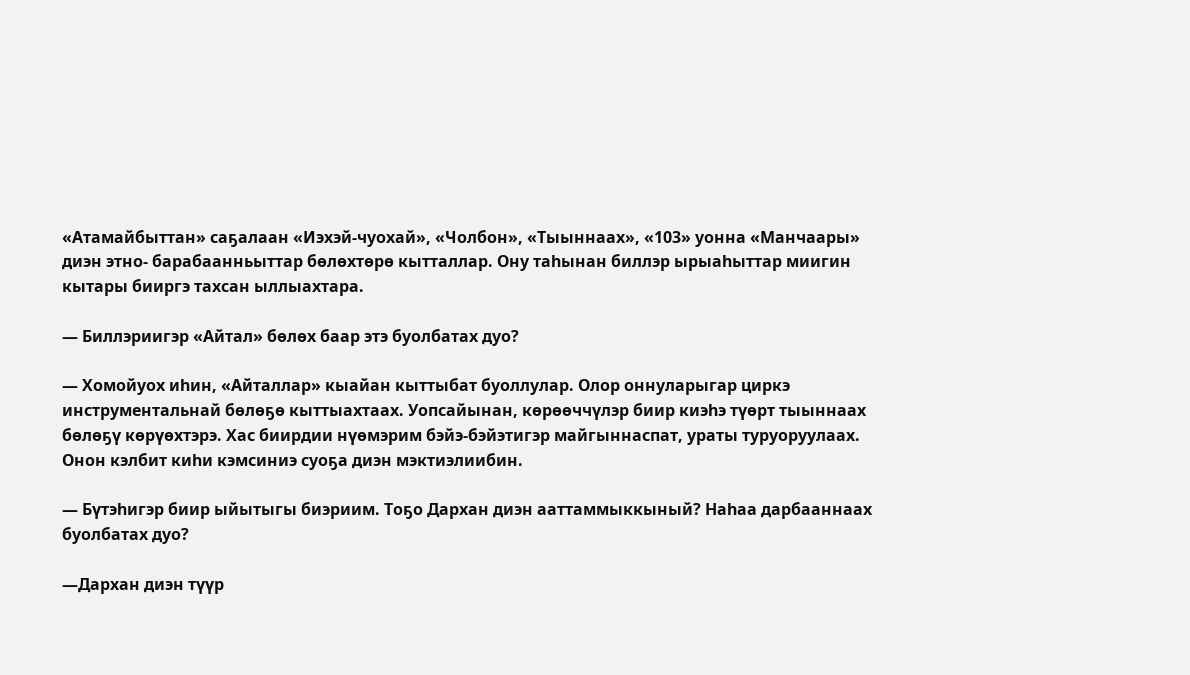«Атамайбыттан» саҕалаан «Иэхэй-чуохай», «Чолбон», «Тыыннаах», «103» уонна «Манчаары» диэн этно- барабаанньыттар бөлөхтөрө кытталлар. Ону таһынан биллэр ырыаһыттар миигин кытары бииргэ тахсан ыллыахтара.

— Биллэриигэр «Айтал» бөлөх баар этэ буолбатах дуо?

— Хомойуох иһин, «Айталлар» кыайан кыттыбат буоллулар. Олор оннуларыгар циркэ инструментальнай бөлөҕө кыттыахтаах. Уопсайынан, көрөөччүлэр биир киэһэ түөрт тыыннаах бөлөҕү көрүөхтэрэ. Хас биирдии нүөмэрим бэйэ-бэйэтигэр майгыннаспат, ураты туруоруулаах. Онон кэлбит киһи кэмсиниэ суоҕа диэн мэктиэлиибин.

— Бүтэһигэр биир ыйытыгы биэриим. Тоҕо Дархан диэн ааттаммыккыный? Наһаа дарбааннаах буолбатах дуо?

—Дархан диэн түүр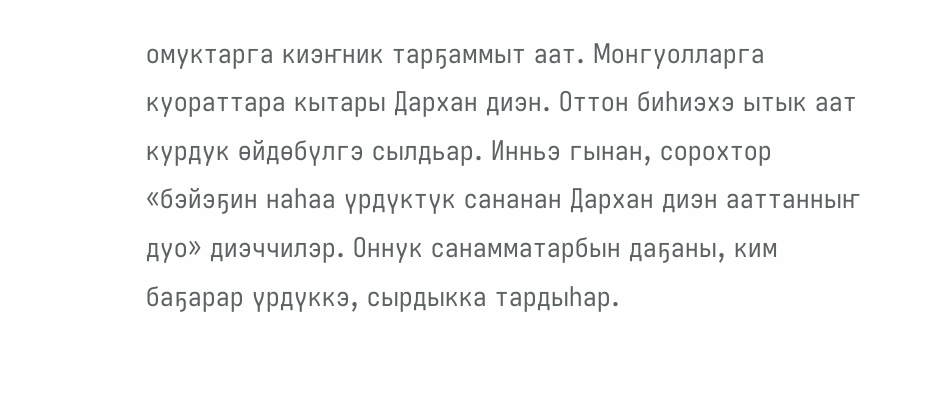омуктарга киэҥник тарҕаммыт аат. Монгуолларга куораттара кытары Дархан диэн. Оттон биһиэхэ ытык аат курдук өйдөбүлгэ сылдьар. Инньэ гынан, сорохтор «бэйэҕин наһаа үрдүктүк сананан Дархан диэн ааттанныҥ дуо» диэччилэр. Оннук санамматарбын даҕаны, ким баҕарар үрдүккэ, сырдыкка тардыһар.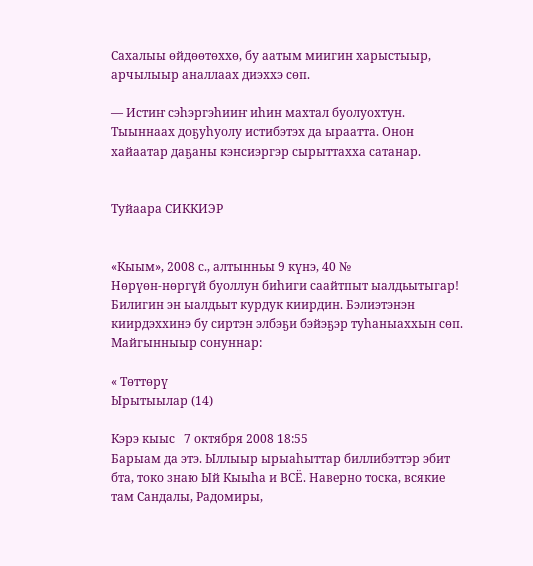Сахалыы өйдөөтөххө, бу аатым миигин харыстыыр, арчылыыр аналлаах диэххэ сөп.

— Истиҥ сэһэргэһииҥ иһин махтал буолуохтун. Тыыннаах доҕуһуолу истибэтэх да ыраатта. Онон хайаатар даҕаны кэнсиэргэр сырыттахха сатанар.


Туйаара СИККИЭР


«Кыым», 2008 с., алтынньы 9 күнэ, 40 №
Нөрүөн-нөргүй буоллун биһиги саайтпыт ыалдьытыгар! Билигин эн ыалдьыт курдук киирдин. Бэлиэтэнэн киирдэххинэ бу сиртэн элбэҕи бэйэҕэр туһаныаххын сөп.
Майгынныыр сонуннар:

« Төттөрү
Ырытыылар (14)

Кэрэ кыыс   7 октября 2008 18:55
Барыам да этэ. Ыллыыр ырыаhыттар биллибэттэр эбит бта, токо знаю Ый Кыыhа и ВСЁ. Наверно тоска, всякие там Сандалы, Радомиры,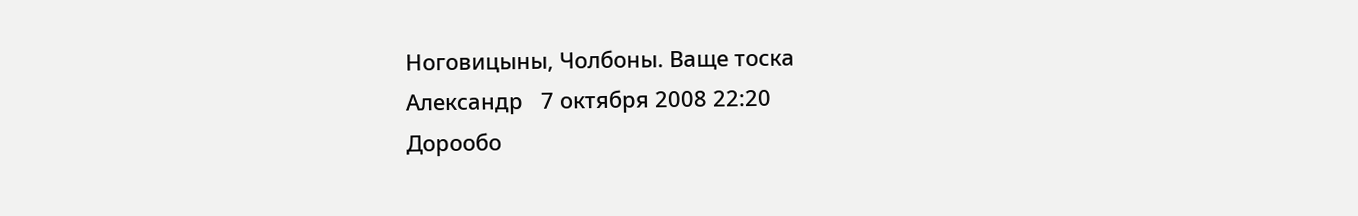Ноговицыны, Чолбоны. Ваще тоска
Александр   7 октября 2008 22:20
Дорообо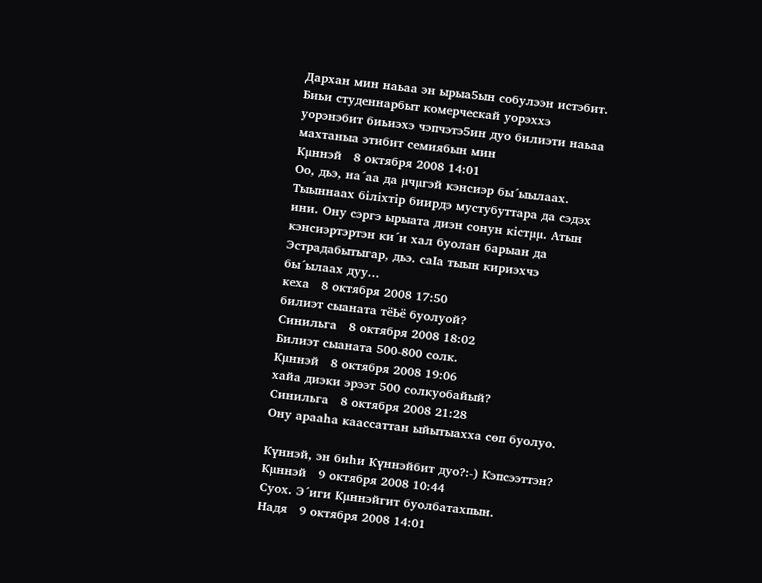Дархан мин наьаа эн ырыа5ын собулээн истэбит. Биьи студеннарбыт комерческай уорэххэ уорэнэбит биьиэхэ чэпчэтэ5ин дуо билиэти наьаа махтаныа этибит семиябын мин
Кµннэй   8 октября 2008 14:01
Оо, дьэ, на´аа да µчµгэй кэнсиэр бы´ыылаах. Тыыннаах біліхтір биирдэ мустубуттара да сэдэх ини. Ону сэргэ ырыата диэн сонун кістµµ. Атын кэнсиэртэртэн ки´и хал буолан барыан да Эстрадабытыгар, дьэ. саІа тыын кириэхчэ бы´ылаах дуу...
кеха   8 октября 2008 17:50
билиэт сыаната тёЬё буолуой?
Синильга   8 октября 2008 18:02
Билиэт сыаната 500-800 солк.
Кµннэй   8 октября 2008 19:06
хайа диэки эрээт 500 солкуобайый?
Синильга   8 октября 2008 21:28
Ону арааһа каассаттан ыйытыахха сөп буолуо.

Күннэй, эн биһи Күннэйбит дуо?:-) Кэпсээттэн?
Кµннэй   9 октября 2008 10:44
Суох. Э´иги Кµннэйгит буолбатахпын.
Надя   9 октября 2008 14:01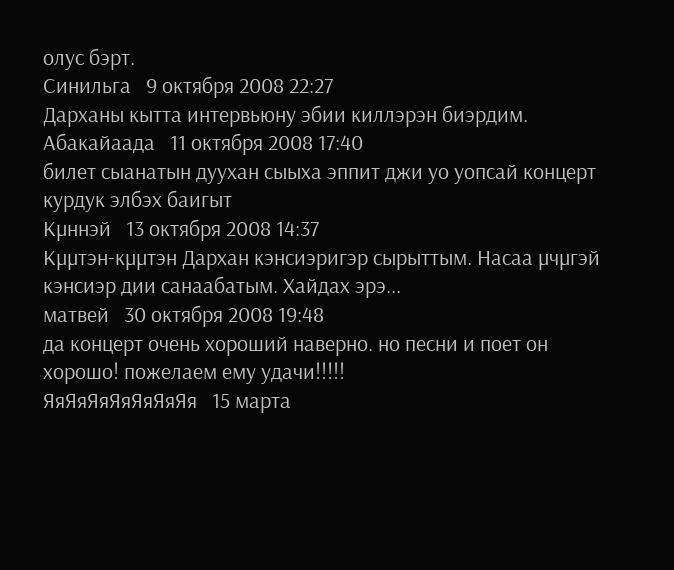олус бэрт.
Синильга   9 октября 2008 22:27
Дарханы кытта интервьюну эбии киллэрэн биэрдим.
Абакайаада   11 октября 2008 17:40
билет сыанатын дуухан сыыха эппит джи уо уопсай концерт курдук элбэх баигыт
Кµннэй   13 октября 2008 14:37
Кµµтэн-кµµтэн Дархан кэнсиэригэр сырыттым. Насаа µчµгэй кэнсиэр дии санаабатым. Хайдах эрэ...
матвей   30 октября 2008 19:48
да концерт очень хороший наверно. но песни и поет он хорошо! пожелаем ему удачи!!!!!
ЯяЯяЯяЯяЯяЯяЯя   15 марта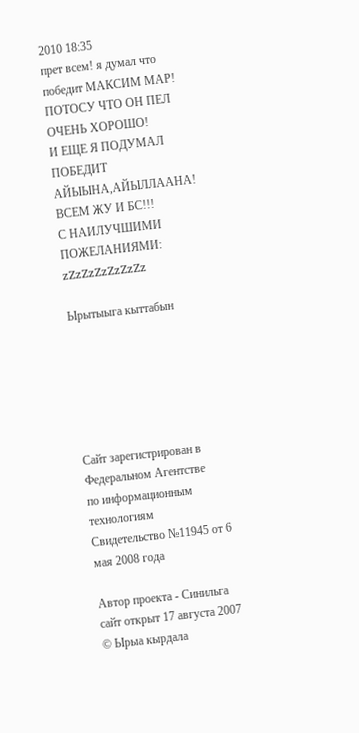2010 18:35
прет всем! я думал что победит МАКСИМ МАР! ПОТОСУ ЧТО ОН ПЕЛ ОЧЕНЬ ХОРОШО!
И ЕЩЕ Я ПОДУМАЛ ПОБЕДИТ АЙЫЫНА,АЙЫЛЛААНА!
ВСЕМ ЖУ И БС!!!
С НАИЛУЧШИМИ ПОЖЕЛАНИЯМИ: zZzZzZzZzZzZz

Ырытыыга кыттабын






Сайт зарегистрирован в Федеральном Агентстве
по информационным технологиям
Свидетельство №11945 от 6 мая 2008 года

Автор проекта - Синильга
сайт открыт 17 августа 2007 © Ырыа кырдала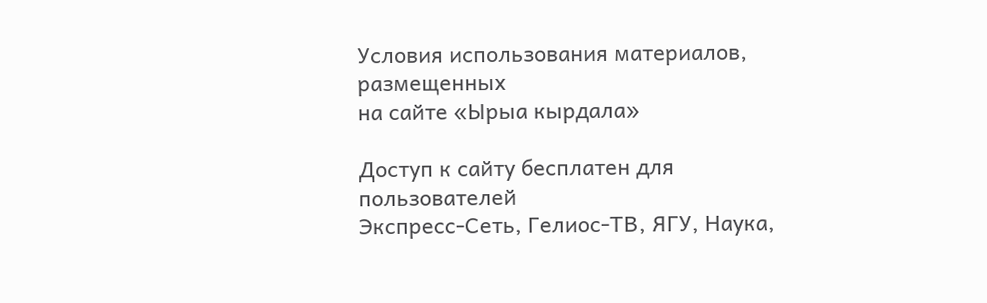Условия использования материалов, размещенных
на сайте «Ырыа кырдала»

Доступ к сайту бесплатен для пользователей
Экспресс-Сеть, Гелиос-ТВ, ЯГУ, Наука,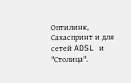Оптилинк, Сахаспринт и для сетей ADSL и "Столица".